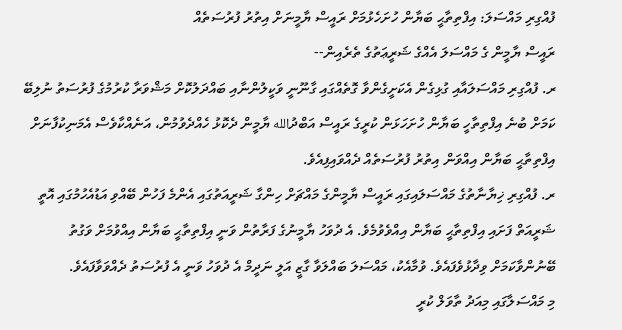ފުއްގިރި މައްސަލަ: އިފްތިތާޙީ ބަޔާން ހުށަހެޅުމަށް ރައީސް ޔާމީނަށް އިތުރު ފުރުސަތެއް
ރައީސް ޔާމީން ގެ މައްސަލަ އެއްގެ ޝަރީޢަތުގެ ތެރެއިން--
ރ. ފުއްގިރި މައްސަލައާއި ގުޅިގެން އެކަށީގެންވާ ގޮތެއްގައި ގާނޫނީ ވަކީލުންނާއި ބައްދަލުކޮށް މަޝްވަރާ ކުރުމުގެ ފުރުސަތު ނުލިބޭ ކަމަށް ބުނެ އިފްތިތާހީ ބަޔާން ހުށަހަޅަން ކުރީގެ ރައީސް އަބްދުالله ޔާމީން ދެކޮޅު ހެއްދެވުމުން، އަނެއްކާވެސް އެމަނިކުފާނަށް އިފްތިތާޙީ ބަޔާން އިއްވަން އިތުރު ފުރުސަތެއް ދެއްވައިފިއެވެ.
ރ. ފުއްގިރި ޚިޔާނާތުގެ މައްސަލައިގައި ރައީސް ޔާމީންގެ މައްޗަށް ހިންގާ ޝަރީއަތުގައި އެންމެ ފަހުން ބޭއްވި އަޑުއެހުމުގައި އޮތީ ޝަރީއަތް ފަށައި އިފްތިތާޙީ ބަޔާން އިއްވެވުމެވެ. އެ ދުވަހު ޔާމީނުގެ ފަރާތުން ވަނީ އިފްތިތާޙީ ބަޔާން އިއްވުމަށް ވަގުތު ބޭނުންވާކަމަށް ވިދާޅުވެފައެވެ. ވުމާއެކު، މައްސަލަ ބައްލަވާ ގާޒީ އަލީ ނަދީމް އެ ދުވަހު ވަނީ އެ ފުރުސަތު ދެއްވަވާފައެވެ.
މި މައްސަލާގައި މިއަދު ތާވަލް ކުރީ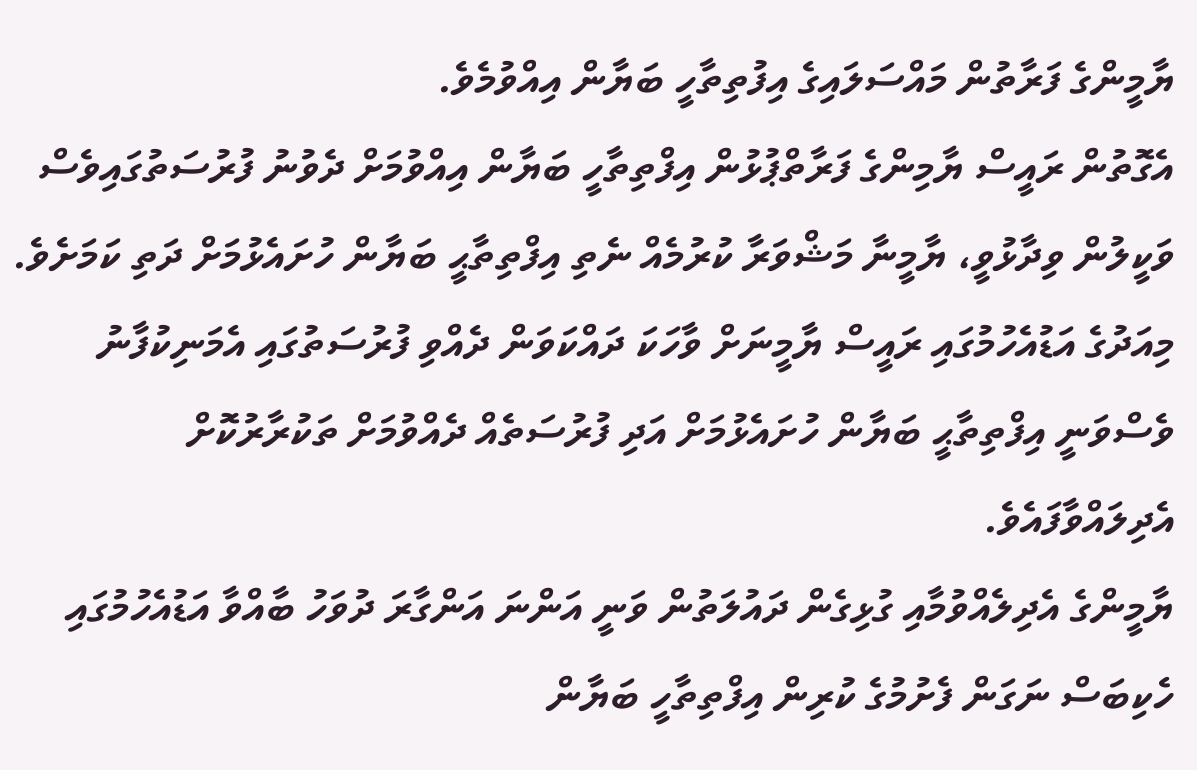ޔާމީންގެ ފަރާތުން މައްސަލައިގެ އިފުތިތާހީ ބަޔާން އިއްވުމެވެ.
އެގޮތުން ރައީސް ޔާމިންގެ ފަރާތްޕުޅުން އިފްތިތާހީ ބަޔާން އިއްވުމަށް ދެވުނު ފުރުސަތުގައިވެސް ވަކީލުން ވިދާޅުވީ، ޔާމީނާ މަޝްވަރާ ކުރުމެއް ނެތި އިފްތިތާޙީ ބަޔާން ހުށައެޅުމަށް ދަތި ކަމަށެވެ.
މިއަދުގެ އަޑުއެހުމުގައި ރައީސް ޔާމީނަށް ވާހަކަ ދައްކަވަން ދެއްވި ފުރުސަތުގައި އެމަނިކުފާނު ވެސްވަނީ އިފްތިތާޙީ ބަޔާން ހުށައެޅުމަށް އަދި ފުރުސަތެއް ދެއްވުމަށް ތަކުރާރުކޮށް އެދިލައްވާފައެވެ.
ޔާމީންގެ އެދިލެއްވުމާއި ގުޅިގެން ދައުލަތުން ވަނީ އަންނަ އަންގާރަ ދުވަހު ބާއްވާ އަޑުއެހުމުގައި ހެކިބަސް ނަގަން ފެށުމުގެ ކުރިން އިފްތިތާހީ ބަޔާން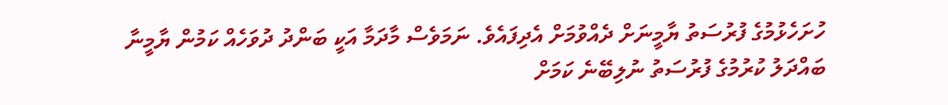ހުށަހެޅުމުގެ ފުރުސަތު ޔާމީނަށް ދެއްވުމަށް އެދިފައެވެ. ނަމަވެސް މާދަމާ އަކީ ބަންދު ދުވަހެއް ކަމުން ޔާމީނާ ބައްދަލު ކުރުމުގެ ފުރުސަތު ނުލިބޭނެ ކަމަށް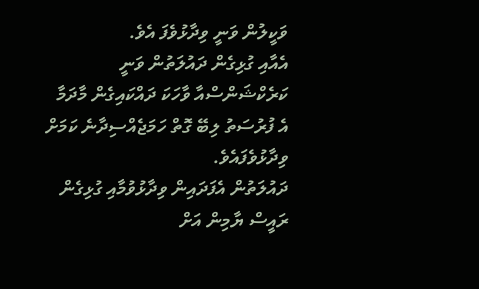ވަކީލުން ވަނީ ވިދާޅުވެފަ އެވެ.
އެއާއި ގުޅިގެން ދައުލަތުން ވަނީ ކަރެކްޝަންސްއާ ވާހަކަ ދައްކައިގެން މާދަމާ އެ ފުރުސަތު ލިބޭ ގޮތް ހަމަޖެއްސިދާނެ ކަމަށް ވިދާޅުވެފައެވެ.
ދައުލަތުން އެފަދައިން ވިދާޅުވުމާއި ގުޅިގެން ރައީސް ޔާމިން އަށް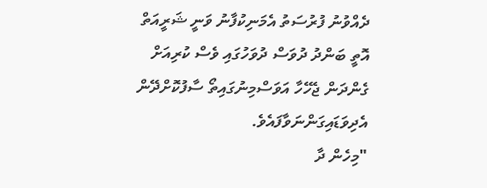ދެއްވުނު ފުރުސަތު އެމަނިކުފާނު ވަނީ ޝަރީއަތް އޮތީ ބަންދު ދުވަސް ދުވަހުގައި ވެސް ކުރިއަށް ގެންދަން ޖެހޭހާ އަވަސްމިނުގައިތޯ ސާފުކޮށްދޭން އެދިވަޑައިގަންނަވާފައެވެ.
"މިހެން ދާ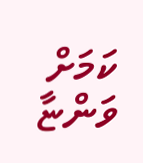ކަމަށް ވަންޏާ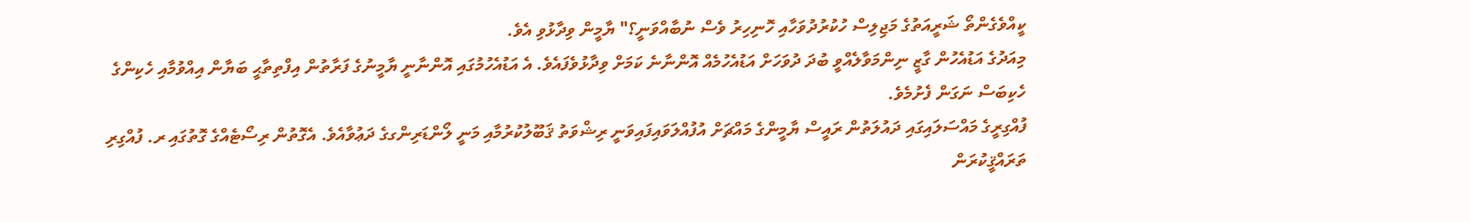ކީއްވެގެންތޯ ޝަރީއަތުގެ މަޖިލިސް ހުކުރުދުވަހާއި ހޮނިހިރު ވެސް ނުބާއްވަނީ؟" ޔާމީން ވިދާޅުވި އެވެ.
މިއަދުގެ އަޑުއެހުން ގާޒީ ނިންމަވާލެއްވީ ބުދަ ދުވަހަށް އަޑުއެހުމެއް އޮންނާނެ ކަމަށް ވިދާޅުވެފައެވެ. އެ އަޑުއެހުމުގައި އޮންނާނީ ޔާމީނުގެ ފަރާތުން އިފްތިތާޙީ ބަޔާން އިއްވުމާއި ހެކިންގެ ހެކިބަސް ނަގަން ފެށުމެވެ.
ފުއްގިރީގެ މައްސަލައިގައި ދައުލަތުން ރައީސް ޔާމީންގެ މައްޗަށް އުފުއްލަވައިފައިވަނީ ރިޝްވަތު ޤަބޫލުކުރުމާއި މަނީ ލޯންޑަރިންގގެ ދަޢުވާއެވެ. އެގޮތުން ރިސޯޓެއްގެ ގޮތުގައި ރ. ފުއްގިރި ތަރައްޤީކުރަން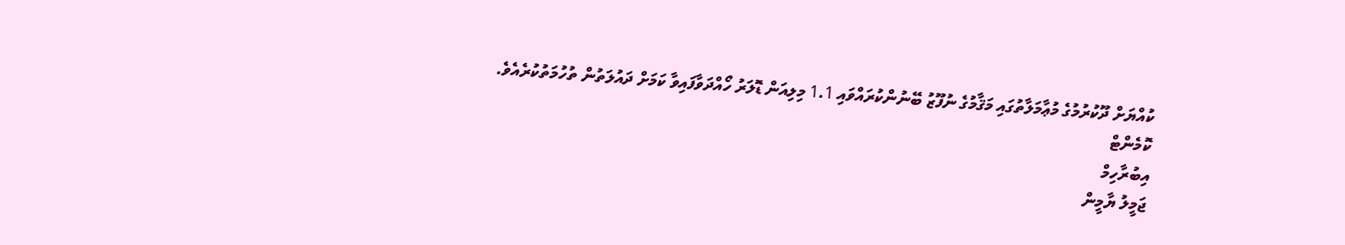ކުއްޔަށް ދޫކުރުމުގެ މުޢާމަލާތުގައި މަޤާމުގެ ނުފޫޒު ބޭނުންކުރައްވައި 1.1 މިލިއަން ޑޮލަރު ހޯއްދަވާފައިވާ ކަމަށް ދައުލަތުން ތުހުމަތުކުރެއެވެ.
ކޮމެންޓް
އިބުރާހިމް
ޖަމީލު ޔާމީން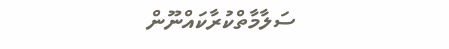ސަލާމާތްކުރާކައްނޫން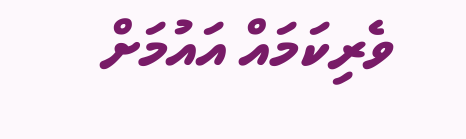ވެރިކަމައް އައުމަށް